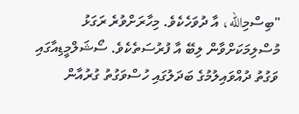"ބިސްމިالله، އާ ދުވަހެކެވެ. މިހާރަށްވުރެ ރަގަޅު މުސްލިމަކަށްވާން ލިބޭ އާ ފުރުސަތެކެވެ. ސޯޝަލްމީޑިއާގައި ވަގުތު ދުއްވައިލުމުގެ ބަދަލުގައި ހުސްވަގުތު ގުރުއާން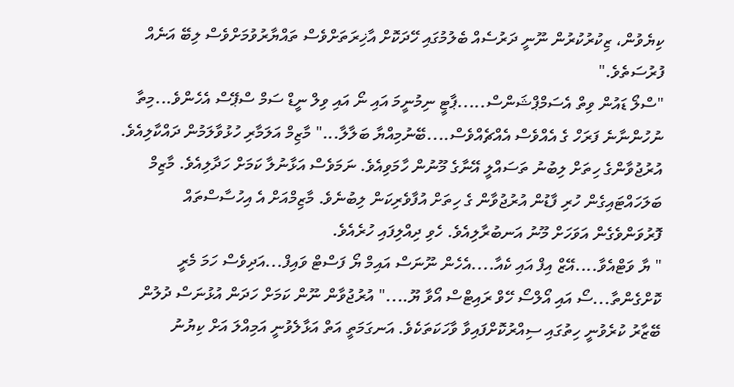ކިޔެވުން، ޒިކުރުކުރުން ނޫނީ ދަރުސެއް ބެލުމުގައި ހޭދަކޮށް އާޚިރަތަށްވެސް ތައްޔާރުވުމަށްވެސް ލިބޭ އަނެއް ފުރުސަތެވެ."
"ސްލޯ ޑައުން ވިތް އެސަމްޕްޝަންސް.....ޕާޓީ ނިމުނީމަ އައި ނޯ އައި ވިލް ނީޑް ސަމް ސްޕޭސް އެހެންވެ...މިތާ ނުހުންނާނެ ފަރަހް ގެ އެއްވެސް އެއްޗެއްވެސް....ބޭނުމިއްޔާ ބަލާލާ..." މާޒިމް އަލަމާރި ހުޅުވާލަމުން ދައްކާލިއެވެ. އުރުޖުވާންގެ ހިތަށް ލިބުނު ތަސައްލީ އޭނާގެ މޫނުން ހާމަވިއެވެ. ނަމަވެސް އަޅާނުލާ ކަމަށް ހަދާލިއެވެ. މާޒިމް ބަލަހައްޓައިގެން ހުރި ފާޑުން އުރުޖުވާން ގެ ހިތަށް އުފާވެރިކަން ލިބުނެވެ. މާޒިމްއަށް އެ އިހުސާސްތައް ފޮރުވަންވެގެން އަވަހަށް މޫނު އަނބުރާލިއެވެ. ހެވި ދިއްލިފައި ހުރެއެވެ.
" ޔާ ވަޓްއެވާ....އޭޒް އިފް އައި ކެއާ....އެހެން ނޫނަސް އައިމް ޔޯ ފަސްޓް ވައިފް...އަދިވެސް ހަމަ މެރީ ކޮށްގެންތާ...ސޯ އައި އޯލްސޯ ހޭވް ރައިޓްސް އޯވާ ޔޫ...." އުރުޖުވާން ނޫން ކަމަށް ހަދަން އުޅުނަސް ދުލުން ބޭޒާރު ކުރެވުނީ ހިތުގައި ސިއްރުކޮށްފައިވާ ވާހަކަތަކެވެ. އަނގަމަތީ އަތް އަޅާލެވުނީ އަމިއްލަ އަށް ކިޔުނު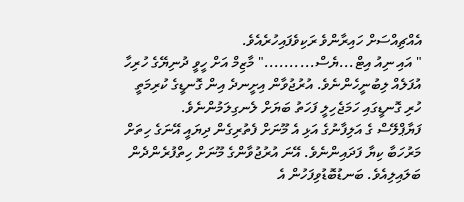އެއްޗިއްސަށް ހައިރާންވެ ރަކިވެފައިހުރެއެވެ.
" އައި ނިއު އިޓް...ޔެސް.........." މާޒިމް އަށް ހީވީ ދުނިޔޭގެ ހުރިހާ އުފަލެއް ލިބުނީހެންނެވެ. އުރުޖުވާން އިށީނދެ އިން ގޮނޑީގެ ކުރިމަތީ ހުރި ގޮނޑީގައި ހަމަޖެހިލީ ފަހަތު ބަޔަށް ލެނގިލަމުންނެވެ.
ފަޔާޕްލޭސް ގެ އަލިފާނުގެ އަޅި އެ މޫނަށް ފެތުރިގެން ދިޔައީ އޭނަގެ ހިތަށް މަރުހަބާ ކިޔާ ފަދައިންނެވެ. އޭނަ އުރުޖުވާންގެ މޫނަށް ހިތްފުރެންދެން ބަލައިލިއެވެ. ބަނޑުބޮޑުވިފަހުން އެ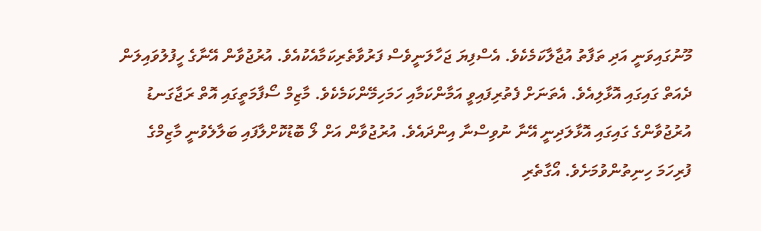މޫނުގައިވަނީ އަދި ތަފާތު އުޖާލާކަމެކެވެ. އެސްފިޔަ ޖަހާލަނީވެސް ފަރުވާތެރިކަމާއެކުއެވެ. އުރުޖުވާން އޭނާގެ ހީފުލުވައިލަން ދެއަތް ގައިގައި އޮޅާލިއެވެ. އެތަނަށް ފެތުރިފައިވީ އަމާންކަމާއި ހަމަހިމޭންކަމެކެވެ. މާޒިމް ސޯފާމަތީގައި އޮތް ރަޖާގަނޑު އުރުޖުވާންގެ ގައިގައި އޮޅާލަދިނީ އޭނާ ނުވިސްނާ އިންދައެވެ. އުރުޖުވާން އަށް ލޯ ބޮޑުކޮށްލާފައި ބަލާލެވުނީ މާޒިމްގެ ފުރިހަމަ ހިނިތުންވުމަށެވެ. އޯގާތެރި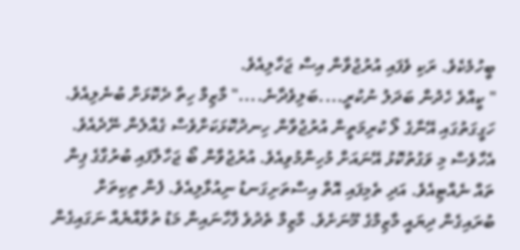ބީހުމެކެވެ. ރަކި ވެފައި އުރުޖުވާން އިސް ޖަހާލިއެވެ.
" ކީއްވެ ހެދުން ބަދަލު ނުކުރީ....ބަލިވެދާނެ...." މާޒިމް ހިތާ ދެކޮޅަށް ބުނެލިއެވެ. ހަގީގަތުގައި އޭނާގެ ލޯ ކުރިމަތީން އުރުޖުވާން ހިނދުކޮޅަކަށްވެސް ގެއްލެން ނޭދެއެވެ. އެހާވެސް މި ވަގުތުކޮޅު އޭނައަށް މުހިންމުވިއެވެ. އުރުޖުވާން ބޯ ޖަހާލާފައި ބުރުގާގެ ޕިން ތައް ނެއްޓިއެވެ. އަދި ތެމިފައި އޮތް އިސްތަށިގަނޑު ނިއުޅާލިއެވެ. ފެން ތިކިތަށް ބުރައިގެން ދިޔައީ މާޒިމްގެ މޫނަށެވެ. މާޒިމް ތެދުވެ ފާހާނައިން މަޑު ތުވާއްޔެއް ނަގައިގެން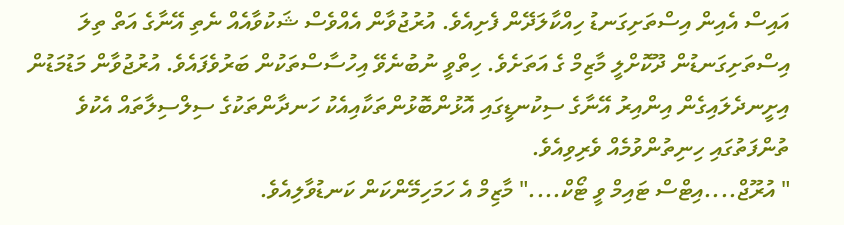އައިސް އެއިން އިސްތަށިގަނޑު ހިއްކާލަދޭން ފެށިއެވެ. އުރުޖުވާން އެއްވެސް ޝަކުވާއެއް ނެތި އޭނާގެ އަތް ތިލަ އިސްތަށިގަނޑުން ދޫކޮށްލީ މާޒިމް ގެ އަތަށެވެ. ހިތްވީ ނުބުނެވޭ އިހުސާސްތަކުން ބަރުވެފައެވެ. އުރުޖުވާން މަޑުމަޑުން އިށީނދެލައިގެން އިންއިރު އޭނާގެ ސިކުނޑީގައި އޮޅުންބޮޅުންތަކާއިއެކު ހަނދާންތަކުގެ ސިލްސިލާތައް އެކުވެ ތުންފަތުގައި ހިނިތުންވުމެއް ވެރިވިއެވެ.
" އުރޫޖް....އިޓްސް ޓައިމް ވީ ޓޯކް...." މާޒިމް އެ ހަމަހިމޭންކަން ކަނޑުވާލިއެވެ.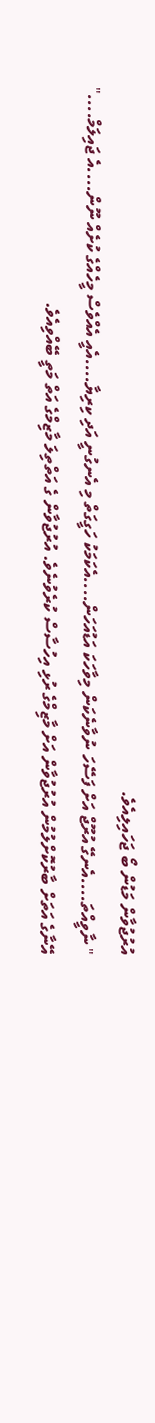އުރުޖުވާން މަޑުން ބޯ ޖަހައިލިއެވެ.
" ނާވީއްތަ....އެނގޭ އުރޫޖް އަށް ފަސޭހަ ނުވާނެކަން މިވާހަކަ އަޑުއަހަން....އެކަމަކު ހަގީގަތް މި އެނގުނީ އަދި ކިރިޔާ....އެއީ އެއްވެސް މީހެއްގެ ކުށެއް ނޫން....އެ ޖައިލަމް...." އޭނާގެ އަތަށް ބާރުކޮށްލުމުން އުރުޖުވާން އަށް މާޒިމްގެ ރުޅި އިހުސާސް ކުރެވުނެވެ. އުރުޖުވާން ގެ އަތްތިލަ މާޒިމްގެ އަތް މަތީ ބޭއްވިއެވެ.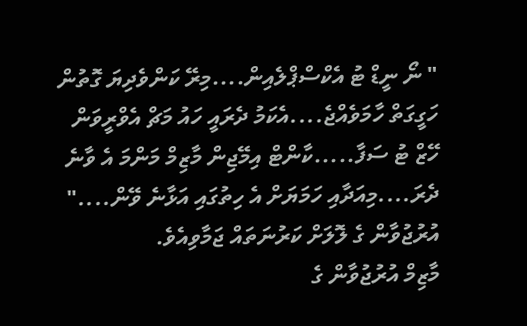" ނޯ ނީޑް ޓު އެކްސްޕްލެއިން....މިރޭ ކަންވެދިޔަ ގޮތުން ހަގީގަތް ހާމަވެއްޖެ....އެކަމު ދެރައީ ހައު މަޗް އެވްރީވަން ހޭޒް ޓު ސަފާ.....ކާންޓް އިމޭޖިން މާޒިމް މަންމަ އެ ވާނެ ދެރަ....މިއަދާއި ހަމަޔަށް އެ ހިތުގައި އަޅާނެ ވޭން...." އުރުޖުވާން ގެ ލޮލަށް ކަރުނަތައް ޖަމާވިއެވެ.
މާޒިމް އުރުޖުވާން ގެ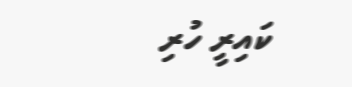ކައިރީ ހުރި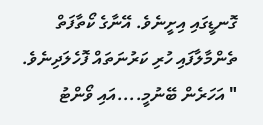ގޮނޑީގައި އިށީނެވެ. އޭނާގެ ކޯތާފަތް ތެންމާލާފައި ހުރި ކަރުނަތައް ފޮހެލަދިނެވެ.
" އަހަރެން ބޭނުމީ....އައި ވޯންޓު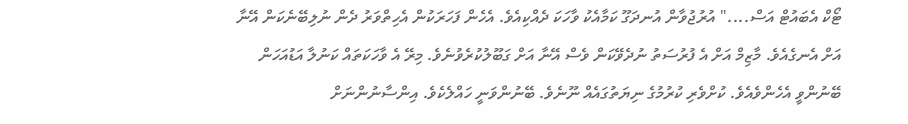ޓޯކް އެބައުޓް އަސް...." އުރުޖުވާން އުނދަގޫ ކަމާއެކު ވާހަކަ ދެއްކިއެވެ. އެހެން ފަހަރަކުން އެހިތްވަރު ދެން ނުލިބޭނެކަން އޭނާ އަށް އެނގެއެވެ. މާޒިމް އަށް އެ ފުރުސަތު ނުދެވޭކަން ވެސް އޭނާ އަށް ގަބޫލުކުރެވުނެވެ. މިރޭ އެ ވާހަކަތައް ކަނުލާ އަޑުއަހަން ބޭނުންވީ އެހެންވެއެވެ. ކުށްވެރި ކުރުމުގެ ނިޔަތުގައެއް ނޫނެވެ. ބޭނުންވަނީ ހައްލެކެވެ. އިންސާނުންނަށް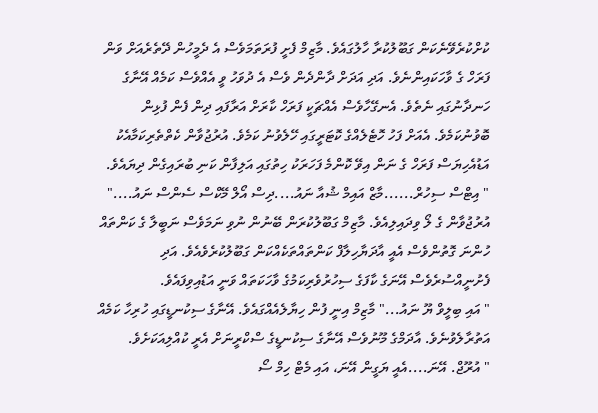ކުށްކުރެވޭނެކަން ގަބޫލުކުރާ ހާލުގައެވެ. މާޒިމް ފެށީ ފުރަތަމަވެސް އެ ދެމީހުން ދޭތެރެއަށް ވަން ފަރަހް ގެ ވާހަކައިންނެވެ. އަދި އަދަށް ދާންދެން ވެސް އެ ދުވަހު ވީ އެއްވެސް ކަމެއް އޭނާގެ ހަނދާނުގައި ނެތެވެ. އެނގޭހާވެސް އެއްޗަކީ ފަރަހް ކާރަށް އަރާފައި ދިން ފެން ފުޅިން ބޮވުނުކަމެވެ. އެއަށް ފަހު ހޮޓެލެއްގެ ކޮޓަރީގައި ހޭލެވުނު ކަމެވެ. އުރުޖުވާން ކެތްތެރިކަމާއެކު އަޑުއެހިޔަސް ފަރަހް ގެ ނަން އިވޭ ކޮންމެ ފަހަރަކު ހިތުގައި އަލިފާން ކަނި ބުރައިގެން ދިޔައެވެ.
" އިޓްސް ސިހުރް......މާޒް އައިމް ޝުއާ ނައު....ދިސް އޯލް މޭކްސް ސެންސް ނައު...." އުރުޖުވާން ގެ ލޯ ވިދައިލިއެވެ. މާޒިމް ގަބޫލުކުރަން ބޭނުން ނުވި ނަމަވެސް ނަބީލާ ގެ ކަންތައް ހުންނަ ގޮތުންވެސް އެއީ އާދަޔާހިލާފް ކަންތައްތަކެއްކަން ގަބޫލުކުރެވެއެވެ. އަދި ފެށުނީއްސުރެވެސް އޭނަގެ ކާފަގެ ސިހުރުވެރިކަމުގެ ވާހަކަތައް ވަނީ އަޑުއިވިފައެވެ.
" އައި ބިލީވް ޔޫ ނައު..." މާޒިމް އިނީ ފުން ހިޔާލެއެއްގައެވެ. އޭނާގެ ސިކުނޑީގައި ހުރިހާ ކަމެއް އަތުރާލެވުނެވެ. އާދަމްގެ މޫނުވެސް އޭނާގެ ސިކުނޑީގެ ސްކްރީނަށް އެރީ ކުއްލިއަކަށެވެ.
" އުރޫޖް. އޭނަ....އެއީ ޔަގީން އޭނަ، އައި މެޓް ހިމް ސޯ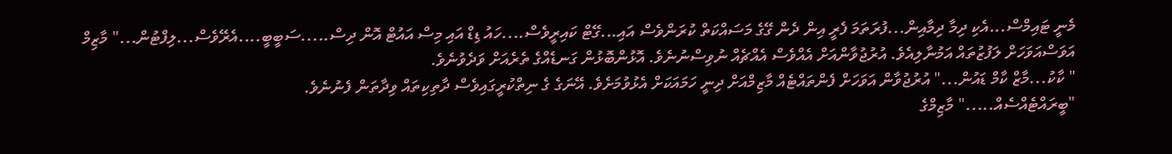މެނީ ޓައިމްސް...އެކި ދިމާ ދިމާއިން...ފުރަތަމަ ފެރީ އިން ދެން ގޭގެ މަސައްކަތް ކުރަންވެސް އައި...ގޭޓް ކައިރީވެސް....ހައު ޑިޑް އައި މިސް އައުޓް އޮން ދިސް.....ސަބީބީ....އެރޭވެސް...ލިފްޓުން..." މާޒިމް އަވަސްއަވަހަށް ލަފުޒުތައް އަމުނާލިއެވެ. އުރުޖުވާންއަށް އެއްވެސް އެއްޗެއް ނުވިސްނުނެވެ. އޮޅުންބޮޅުން ގަނޑެއްގެ ތެރެއަށް ވަދެވުނެވެ.
" ކާކު...މާޒް ކާމް ޑައުން..." އުރުޖުވާން އަވަހަށް ފެންތައްޓެއް މާޒިމްއަށް ދިނީ ހަމައަކަށް އެޅުވުމަށެވެ. އޭނަގެ ގެ ނިތްކުރީގައިވެސް ދާތިކިތައް ވިދާތަން ފެނުނެވެ.
"ބީރައްޓެއްސެއް....." މާޒިމްގެ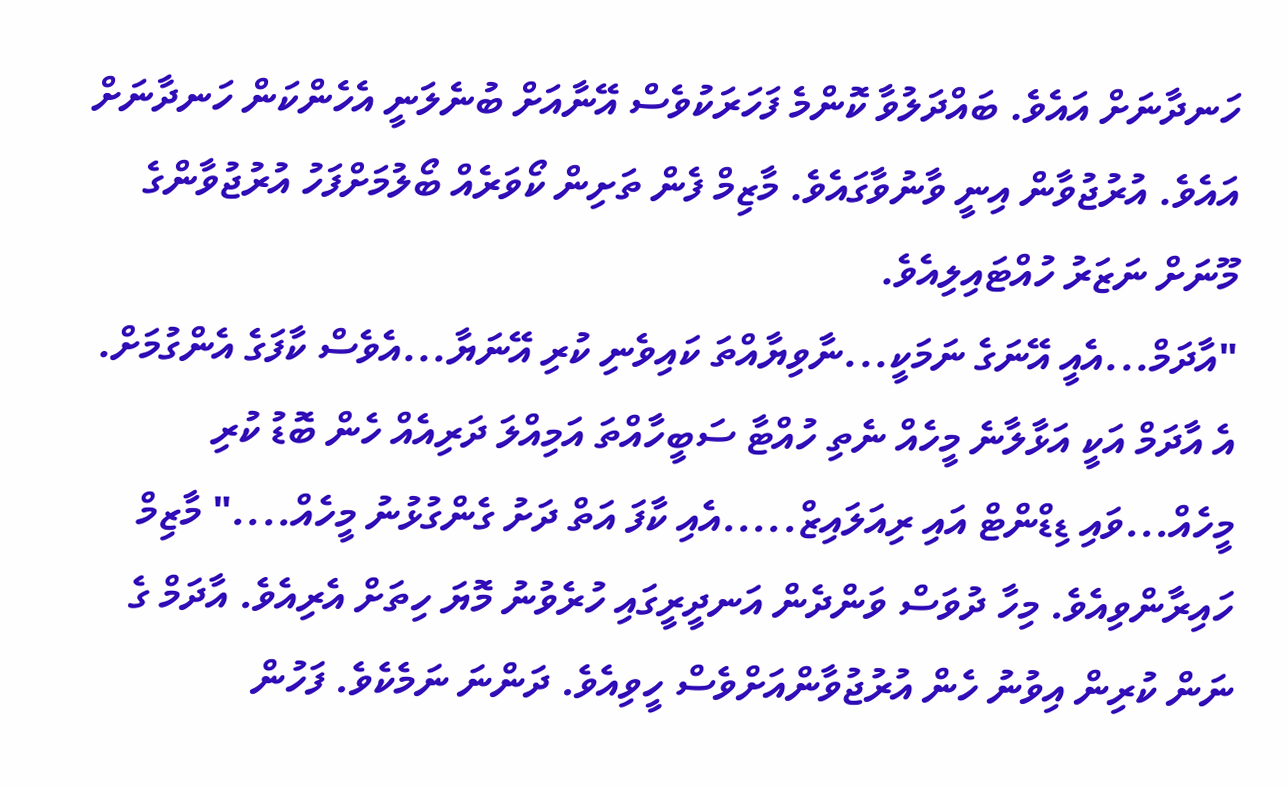ހަނދާނަށް އައެވެ. ބައްދަލުވާ ކޮންމެ ފަހަރަކުވެސް އޭނާއަށް ބުނެލަނީ އެހެންކަން ހަނދާނަށް އައެވެ. އުރުޖުވާން އިނީ ވާނުވާގައެވެ. މާޒިމް ފެން ތަށިން ކޯވަރެއް ބޯލުމަށްފަހު އުރުޖުވާންގެ މޫނަށް ނަޒަރު ހުއްޓައިލިއެވެ.
"އާދަމް...އެއީ އޭނަގެ ނަމަކީ...ނާވިޔާއްތަ ކައިވެނި ކުރި އޭނަޔާ...އެވެސް ކާފަގެ އެންގުމަށް. އެ އާދަމް އަކީ އަޅާލާނެ މީހެއް ނެތި ހުއްޓާ ސަބީހާއްތަ އަމިއްލަ ދަރިއެއް ހެން ބޮޑު ކުރި މީހެއް...ވައި ޑިޑްންޓް އައި ރިއަލައިޒް.....އެއި ކާފަ އަތް ދަށު ގެންގުޅުނު މީހެއް...." މާޒިމް ހައިރާންވިއެވެ. މިހާ ދުވަސް ވަންދެން އަނދީރީގައި ހުރެވުނު މޮޔަ ހިތަށް އެރިއެވެ. އާދަމް ގެ ނަން ކުރިން އިވުނު ހެން އުރުޖުވާންއަށްވެސް ހީވިއެވެ. ދަންނަ ނަމެކެވެ. ފަހުން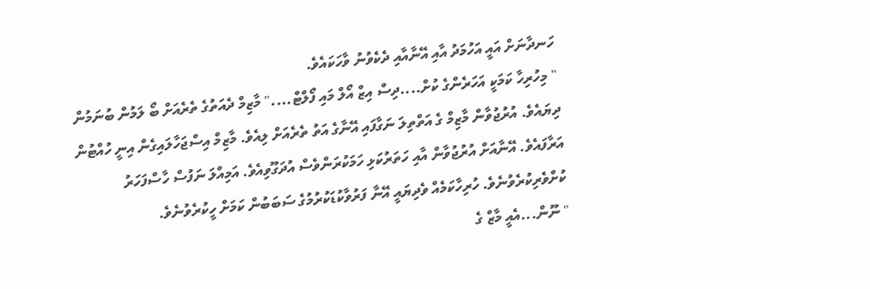ހަނދާނަށް އައީ އަހުމަދު އާއި އޭނާއާއި ދެކެވުނު ވާހަކައެވެ.
" މިހުރިހާ ކަމަކީ އަހަރެންގެ ކުށް....ދިސް އިޒް އޯލް މައި ފޯލްޓް...." މާޒިމް ދެއަތުގެ ތެރެއަށް ބޯ ލަމުން ބުނަމުން ދިޔައެވެ. އުރުޖުވާން މާޒިމް ގެ އަތްތިލަ ނަގާފައި އޭނާގެ އަތު ތެރެއަށް ލިއެވެ. މާޒިމް އިސްޖަހާލައިގެން އިނީ ހުއްޓުން އަރާފައެވެ. އޭނާއަށް އުރުޖުވާން އާއި ހަތަރުކަޅި ހަމަކުރަންވެސް އުދަގޫވިއެވެ. އަމިއްލަ ނަފުސް ހާސްފަހަރު ކުށްވެރިކުރެވުނެވެ. ހުރިހާކަމެއް ވެދިޔައީ އޭނާ ފަރުވާކުޑަކުރުމުގެ ސަބަބުން ކަމަށް ހީކުރެވުނެވެ.
" ނޫން...އެއީ މާޒް ގެ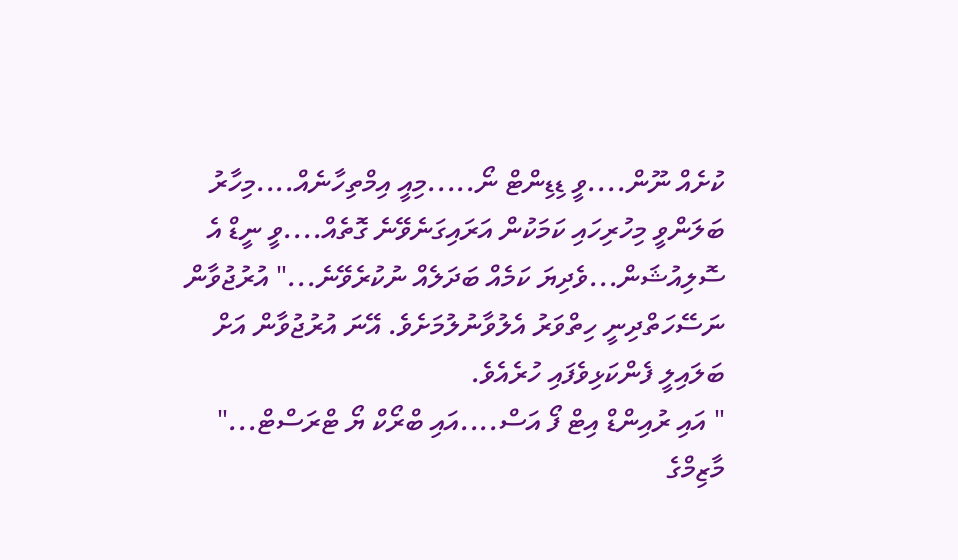ކުށެއް ނޫން....ވީ ޑިޑިންޓް ނޯ.....މިއީ އިމްތިހާނެއް....މިހާރު ބަލަންވީ މިހުރިހައި ކަމަކުން އަރައިގަނެވޭނެ ގޮތެއް....ވީ ނީޑް އެ ސޮލިއުޝަން...ވެދިޔަ ކަމެއް ބަދަލެއް ނުކުރެވޭނެ..." އުރުޖުވާން ނަސޭހަތްދިނީ ހިތްވަރު އެލުވާނުލުމަށެވެ. އޭނަ އުރުޖުވާން އަށް ބަލައިލީ ފެންކަޅިވެފައި ހުރެއެވެ.
" އައި ރުއިންޑް އިޓް ފޯ އަސް....އައި ބްރޯކް ޔޯ ޓްރަސްޓް..." މާޒިމްގެ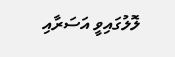ލޮލުގައިވީ އަސަރާއި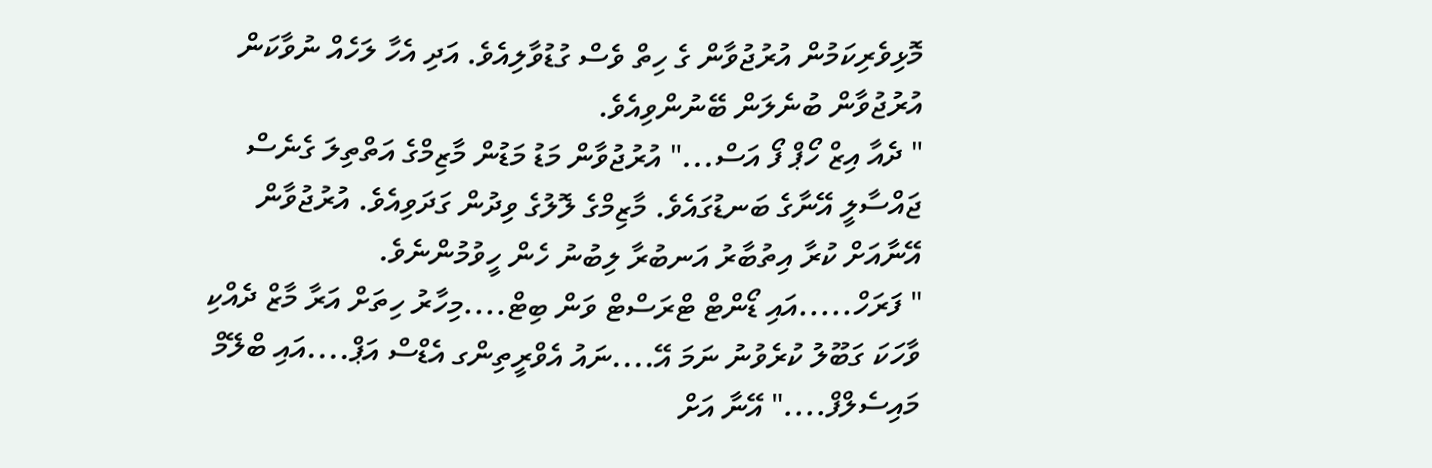މޮޅިވެރިކަމުން އުރުޖުވާން ގެ ހިތް ވެސް ގުޑުވާލިއެވެ. އަދި އެހާ ލަހެއް ނުވާކަން އުރުޖުވާން ބުނެލަން ބޭނުންވިއެވެ.
" ދެއާ އިޒް ހޯޕް ފޯ އަސް..." އުރުޖުވާން މަޑު މަޑުން މާޒިމްގެ އަތްތިލަ ގެނެސް ޖައްސާލީ އޭނާގެ ބަނޑުގައެވެ. މާޒިމްގެ ލޮލުގެ ވިދުން ގަދަވިއެވެ. އުރުޖުވާން އޭނާއަށް ކުރާ އިތުބާރު އަނބުރާ ލިބުނު ހެން ހީވުމުންނެވެ.
" ފަރަހް.....އައި ޑޯންޓް ޓްރަސްޓް ވަން ބިޓް....މިހާރު ހިތަށް އަރާ މާޒް ދެއްކި ވާހަކަ ގަބޫލު ކުރެވުނު ނަމަ އޭ....ނައު އެވްރީތިންގ އެޑްސް އަޕް....އައި ބްލޭމް މައިސެލްފް...." އޭނާ އަށް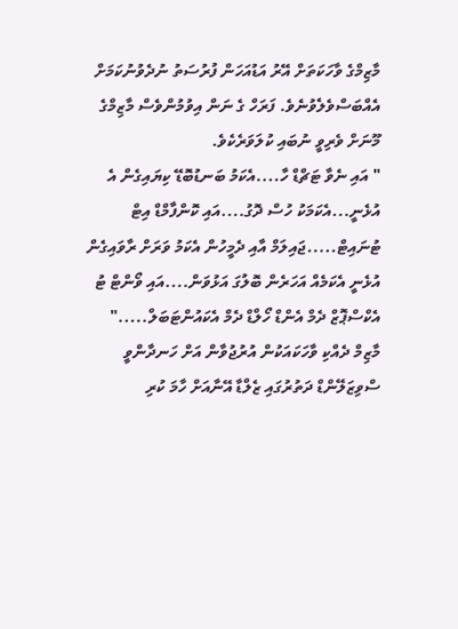މާޒިމްގެ ވާހަކަތަށް އޭރު އަޑުއަހަން ފުރުސަތު ނުދެވުނުކަމަށް އެއްބަސްވެލެވުނެވެ. ފަރަހް ގެ ނަން އިވުމުންވެސް މާޒިމްގެ މޫނަށް ވެރިވީ ނުބައި ކުލަވަރެކެވެ.
" އައި ނެވާ ޓަޗްޑް ހާ....އެކަމު ބަނޑުބޮޑޭ ކިޔައިގެން އެ އުޅެނީ...އެކަމަކު ހުސް ދޮގު....އައި ކޮންފާމްޑް އިޓް ޓުނައިޓް.....ޖައިލަމް އާއި ދެމީހުން އެކަމު ވަރަށް ރާވައިގެން އުޅެނީ އެކަމެއް އަހަރެން ބޮލުގަ އަޅުވަން....އައި ވޯންޓް ޓު އެކްސްޕޮޒް ދެމް އެންޑް ހޯލްޑް ދެމް އެކައުންޓަބަލް....." މާޒިމް ދެއްކި ވާހަކައަކުން އުރުޖުވާން އަށް ހަނދާންވީ ސްވިޒަލޭންޑް ދަތުރުގައި ޒެލްޑާ އޭނާއަށް ހާމަ ކުރި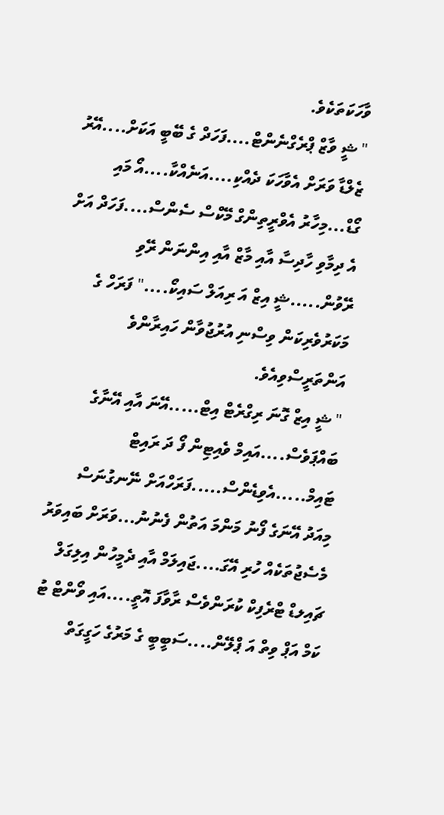ވާހަކަތަކެވެ.
" ޝީ ވާޒް ޕްރެގްނެންޓް....ފަހަދް ގެ ބޭބީ އަކަށް....އޭރު ޒެލްޑާ ވަރަށް އެވާހަކަ ދެއްކި....އަނެއްކާ....އޯ މައި ގޯޑް...މިހާރު އެވްރީތިންގް މޭކްސް ސެންސް....ފަހަދް އަށް އެ ދިމާވި ހާދިސާ އާއި މާޒް އާއި އިންނަން ރޭވި ރޭވުން.....ޝީ އިޒް އަ ރިއަލް ސައިކޯ...." ފަރަހް ގެ މަކަރުވެރިކަން ވިސްނި އުރުޖުވާން ހައިރާންވެ އަންތަރީސްވިއެވެ.
" ޝީ އިޒް ގޮނަ ރިގްރެޓް އިޓް.....އޭނަ އާއި އޭނާގެ ބައްޕަވެސް....އައިމް ވެއިޓިން ފޯ ދަ ރައިޓް ޓައިމް.....އެވިޑެންސް.....ފަރަހްއަށް ނޭނގުނަސް މިއަދު އޭނަގެ ފޯނު މަންމަ އަތުން ފެނުނު...ވަރަށް ބައިވަރު މެސެޖުތަކެއް ހުރި އޭގަ....ޖައިލަމް އާއި ދެމީހުން އިލިގަލް ޗައިލޑް ޓްރެފިކް ކުރަންވެސް ރާވާފަ އޮތީ....އައި ވޯންޓް ޓު ކަމް އަޕް ވިތް އަ ޕްލޭން....ސަބީބީ ގެ މަރުގެ ހަގީގަތް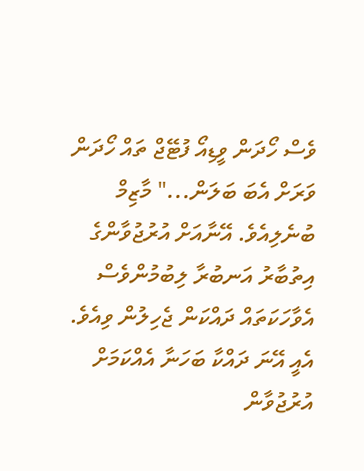ވެސް ހޯދަން ވީޑިއޯ ފުޓޭޖް ތައް ހޯދަން ވަރަށް އެބަ ބަލަން..." މާޒިމް ބުނެލިއެވެ. އޭނާއަށް އުރުޖުވާންގެ އިތުބާރު އަނބުރާ ލިބުމުންވެސް އެވާހަކަތައް ދައްކަން ޖެހިލުން ވިއެވެ. އެއީ އޭނަ ދައްކާ ބަހަނާ އެއްކަމަށް އުރުޖުވާން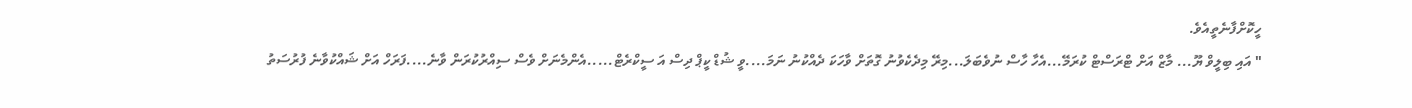ހީކޮށްފާނެތީއެވެ.
" އައި ބިލީވް ޔޫ... މާޒް އަށް ޓްރަސްޓް ކުރަމޭ...އެހާ ހާސް ނުވެބަލަ...މިރޭ މިދެކެވުނު ގޮތަށް ވާހަކަ ދެއްކުނު ނަމަ....ވީ ޝުޑް ކީޕް ދިސް އަ ސީކްރެޓް.....އެންމެނަށް ވެސް ސިއްރުކުރަން ވާނެ....ފަރަހް އަށް ޝައްކުވާނެ ފުރުސަތު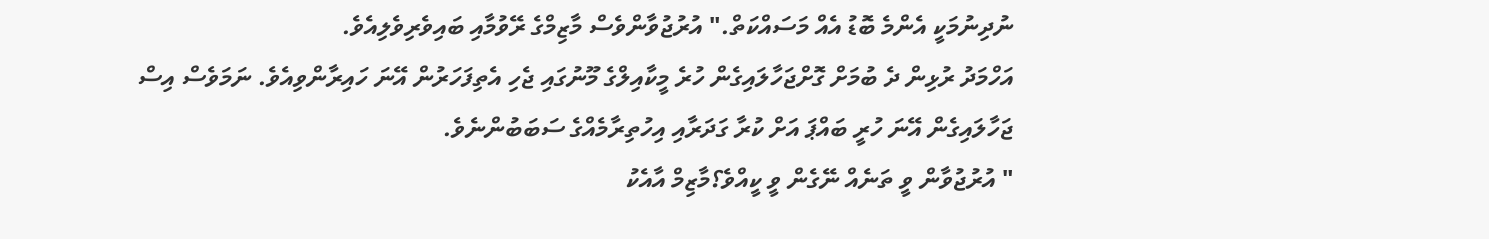ނުދިނުމަކީ އެންމެ ބޮޑު އެއް މަސައްކަތް." އުރުޖުވާންވެސް މާޒިމްގެ ރޭވުމާއި ބައިވެރިވެލިއެވެ.
އަހްމަދު ރުޅިން ދެ ބުމަށް ގޮށްޖަހާލައިގެން ހުރެ މީކާއިލްގެ މޫނުގައި ޖެހި އެތިފަހަރުން އޭނަ ހައިރާންވިއެވެ. ނަމަވެސް އިސް ޖަހާލައިގެން އޭނަ ހުރީ ބައްޕަ އަށް ކުރާ ގަދަރާއި އިހުތިރާމެއްގެ ސަބަބުންނެވެ.
" އުރުޖުވާން ވީ ތަނެއް ނޭގެން ވީ ކީއްވެ؟މާޒިމް އާއެކު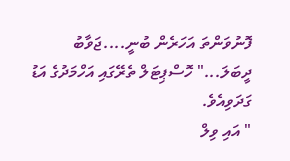ފޮނުވަންތަ އަހަރެން ބުނީ....ޖަވާބު ދީބަލަ..." ހޮސްޕިޓަލް ތެރޭގައި އަހްމަދުގެ އަޑު ގަދަވިއެވެ.
" އައި ވިލް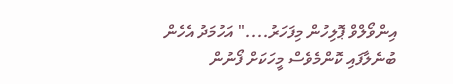އިންވޯލްވް ޕޮލިހުން މިފަހަރު...." އަހުމަދު އެހެން ބުނެލާފައި ކޮންމެވެސް މީހަކަށް ފޯނުން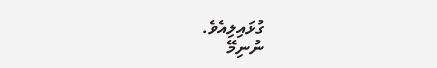ގުޅައިލިއެވެ.
ނުނިމޭ